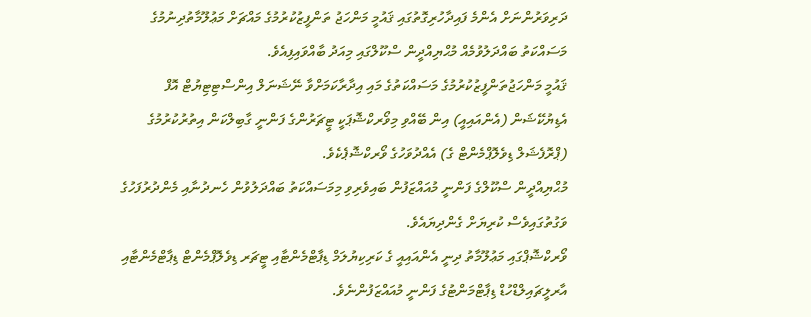ދަރިވަރުންނަށް އެންމެ ފައިދާހުރިގޮތުގައި ޤައުމީ މަންހަޖު ތަންފީޒުކުރުމުގެ މައްޗަށް މަޢުލޫމާތުދިނުމުގެ މަސައްކަތު ބައްދަލުވުމެއް މުޙްޔިއްދީން ސްކޫލްގައި މިއަދު ބާއްވައިފިއެވެ.
ޤައުމީ މަންހަޖުތަންފީޒުކުރުމުގެ މަސައްކަތުގެ މައި އިދާރާކަމަށްވާ ނޭޝަނަލް އިންސްޓިޓިޔުޓް އޮފް އެޑިޔުކޭޝަން (އެންއައިއީ) އިން ބޭއްވި މިވޯރކްޝޮޕަކީ ޓީޗަރުންގެ ފަންނީ ގާބިލްކަން އިތުރުކުރުމުގެ (ޕްރޮފެޝަލް ޑިވެލޮޕްމެންޓް ގެ) އެއްދުވަހުގެ ވޯރކްޝޮޕެކެވެ.
މުޙްޔިއްދީން ސްކޫލްގެ ފަންނީ މުއައްޒަފުން ބައިވެރިވި މިމަސައްކަތު ބައްދަލުވުން ހެނދުނާއި މެންދުރުފަހުގެ ވަގުތުގައިވެސް ކުރިޔަށް ގެންދިޔައެވެ.
ވޯރކްޝޮޕްގައި މަޢުލޫމާތު ދިނީ އެންއައިއީ ގެ ކަރިކިޔުލަމް ޑިޕާޓްމެންޓާއި ޓީޗަރ ޑިވެލޮޕްމެންޓް ޑިޕާޓްމެންޓާއި އާރލީޗައިލްޑްހުޑް ޑިޕާޓްމަންޓުގެ ފަންނީ މުއައްޒަފުންނެވެ.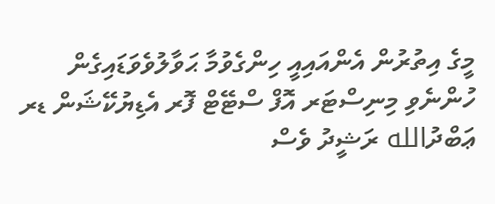މީގެ އިތުރުން އެންއައިއީ ހިންގެވުމާ ޙަވާލުވެވަޑައިގެން ހުންނެވި މިނިސްޓަރ އޮފް ސްޓޭޓް ފޮރ އެޑިޔުކޭޝަން ޑރ ޢަބްދުالله ރަޝީދު ވެސް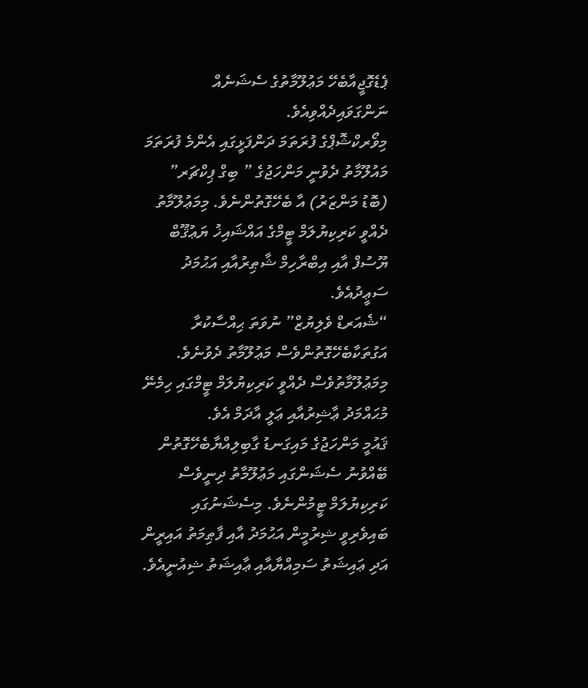ޕެޑެގޮޖީއާބެހޭ މަޢުލޫމާތުގެ ސެޝަނެއް ނަންގަވައިދެއްވިއެވެ.
މިވޯރކްޝޮޕްގެ ފުރަތަމަ ދަންފަޅީގައި އެންމެ ފުރަތަމަ މައުލޫމާތު ދެވުނީ މަންހަޖުގެ ” ބިގް ޕިކްޗަރ” (ބޮޑު މަންޒަރު) އާ ބެހޭގޮތުންނެވެ. މިމަޢުލޫމާތު ދެއްވީ ކަރިކިޔުލަމް ޓީމްގެ އައްޝައިޚު ޔަޢުޤޫބް ޔޫސުފް އާއި އިބްރާހިމް ޝާޠިރުއާއި އަޙުމަދު ސަޢީދުއެވެ.
“ޝެއަރޑް ވެލިޔުޒް” ނުވަތަ ޙިއްސާކުރާ އަގުތަކާބެހޭގޮތުންވެސް މަޢުލޫމާތު ދެވުނެވެ. މިމަޢުލޫމާތުވެސް ދެއްވީ ކަރިކިޔުލަމް ޓީމްގައި ހިމެނޭ މުޙައްމަދު ޢާޝިރުއާއި ޢަލީ އާދަމް އެވެ.
ޤައުމީ މަންހަޖުގެ މައިގަނޑު ގާބިލިއްޔާބެހޭގޮތުން ބޭއްވުނު ސެޝަންގައި މަޢުލޫމާތު ދިނީވެސް ކަރިކިޔުލަމް ޓީމުންނެވެ. މިސެޝަނުގައި ބައިވެރިވީ ޝިރުމީން އަޙުމަދު އާއި ފާޠިމަތު އައިރީން އަދި ޢައިޝަތު ސަމިއްޔާއާއި ޢާއިޝަތު ޝިއުނީއެވެ.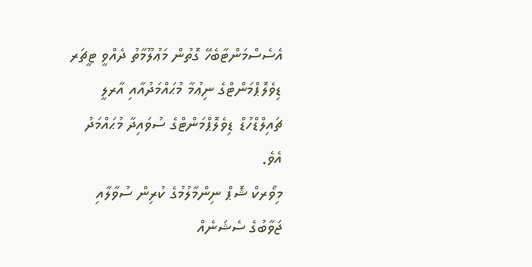އެސެސްމަންޓާބެހޭ ގޮތުން މަޢުލޫމާތު ދެއްވީ ޓީޗަރ ޑިވެލޮޕްމަންޓްގެ ނިޢުމާ މުޙައްމަދުއާއި އާރލީ ޗައިލްޑްހުޑް ޑިވެލޮޕްމަންޓްގެ ސުވައިދާ މުޙައްމަދު އެވެ.
މިވޯރކް ޝޮޕް ނިންމާލުމުގެ ކުރިން ސުވާލާއި ޖަވާބުގެ ސެޝަނެއް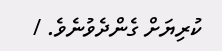ކުރިޔަށް ގެންދެވުނެވެ. /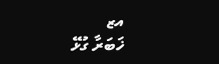އޒ
ޚަބަރާ ގުޅޭ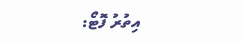އިތުރު ފޮޓޯ: